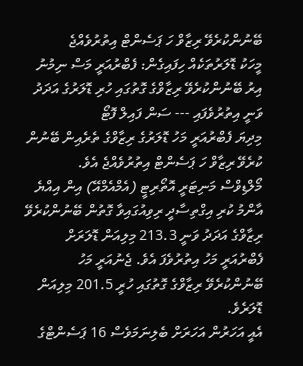ބޭނުންކުރެވޭ ރިޒާވް ހަ ޕަސެންޓް އިތުރުވެއްޖެ
މީހަކު ޑޮލަރުތަކެއް ހިފައިގެން: ފެބްރުއަރީ މަސް ނިމުނު އިރު ބޭނުންކުރެވޭ ރިޒާވްގެ ގޮތުގައި ހުރި ޑޮލަރުގެ އަދަދު ވަނީ އިތުރުވެފައި --- ސަން ފައިލް ފޮޓޯ
މިދިޔަ ފެބްރުއަރީ މަހު ޑޮލަރުގެ ރިޒާވްގެ ތެރެއިން ބޭނުން ކުރެވޭ ރިޒާވް ހަ ޕަސެންޓް އިތުރުވެއްޖެ އެވެ.
މޯލްޑިވްސް މަނިޓަރީ އޮތޯރިޓީ (އެމްއެމްއޭ) އިން އިއްޔެ އާންމު ކުރި އިގްތިސާދީ ރިވިއުގައިވާ ގޮތުން ބޭނުންކުރެވޭ ރިޒާވްގެ އަދަދު ވަނީ 213.3 މިލިއަން ޑޮލަރަށް ފެބްރުއަރީ މަހު އިތުރުވެފަ އެވެ. ޖެނުއަރީ މަހު ބޭނުންކުރެވޭ ރިޒާވްގެ ގޮތުގައި ހުރީ 201.5 މިލިއަން ޑޮލަރެވެ.
އެއީ އަހަރުން އަހަރަށް ބެލިނަމަވެސް 16 ޕަސެންޓްގެ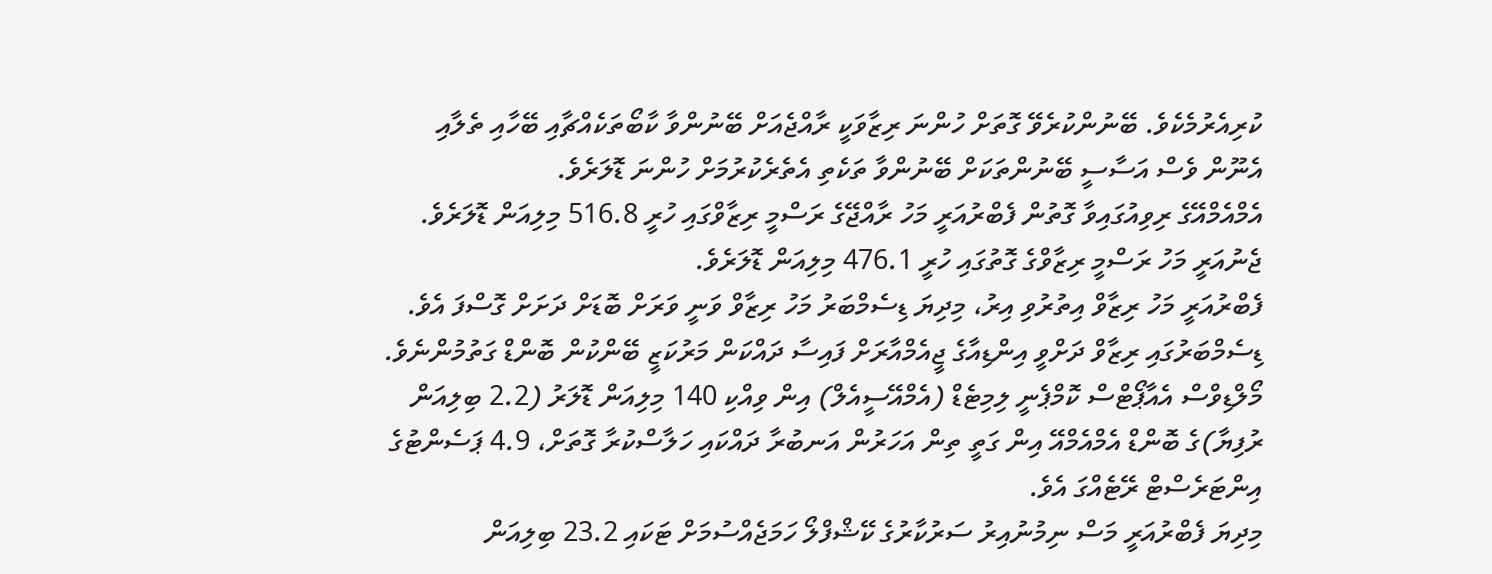ކުރިއެރުމެކެވެ. ބޭނުންކުރެވޭ ގޮތަށް ހުންނަ ރިޒާވަކީ ރާއްޖެއަށް ބޭނުންވާ ކާބޯތަކެއްޗާއި ބޭހާއި ތެލާއި އެނޫން ވެސް އަސާސީ ބޭނުންތަކަށް ބޭނުންވާ ތަކެތި އެތެރެކުރުމަށް ހުންނަ ޑޮލަރެވެ.
އެމްއެމްއޭގެ ރިވިއުގައިވާ ގޮތުން ފެބްރުއަރީ މަހު ރާއްޖޭގެ ރަސްމީ ރިޒާވްގައި ހުރީ 516.8 މިލިއަން ޑޮލަރެވެ. ޖެނުއަރީ މަހު ރަސްމީ ރިޒާވްގެ ގޮތުގައި ހުރީ 476.1 މިލިއަން ޑޮލަރެވެ.
ފެބްރުއަރީ މަހު ރިޒާވް އިތުރުވި އިރު، މިދިޔަ ޑިސެމްބަރު މަހު ރިޒާވް ވަނީ ވަރަށް ބޮޑަށް ދަށަށް ގޮސްފަ އެވެ.
ޑިސެމްބަރުގައި ރިޒާވް ދަށްވީ އިންޑިއާގެ ޖީއެމްއާރަށް ފައިސާ ދައްކަން މަރުކަޒީ ބޭންކުން ބޮންޑް ގަތުމުންނެވެ. މޯލްޑިވްސް އެއާޕޯޓްސް ކޮމްޕެނީ ލިމިޓެޑް (އެމްއޭސީއެލް) އިން ވިއްކި 140 މިލިއަން ޑޮލަރު (2.2 ބިލިއަން ރުފިޔާ)ގެ ބޮންޑް އެމްއެމްއޭ އިން ގަތީ ތިން އަހަރުން އަނބުރާ ދައްކައި ހަލާސްކުރާ ގޮތަށް، 4.9 ޕަސެންޓުގެ އިންޓަރެސްޓް ރޭޓެއްގަ އެވެ.
މިދިޔަ ފެބްރުއަރީ މަސް ނިމުނުއިރު ސަރުކާރުގެ ކޭޝްފްލޯ ހަމަޖެއްސުމަށް ޓަކައި 23.2 ބިލިއަން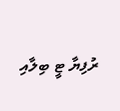ރުފިޔާ ޓީ ބިލާއި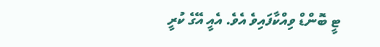ޓީ ބޮންޑް ވިއްކާފައިވެ އެވެ. އެއީ އޭގެ ކުރީ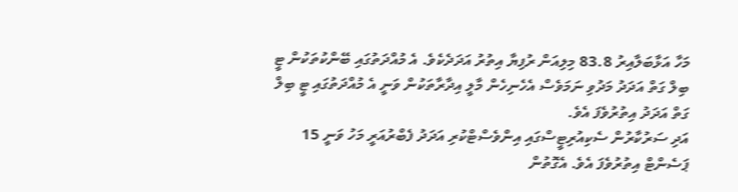މަހާ އަޅާބަލާއިރު 83.8 މިލިއަން ރުފިޔާ އިތުރު އަދަދެކެވެ. އެ މުއްދަތުގައި ބޭންކުތަކުން ޓީ ބިލް ގަތް އަދަދު މަދުވި ނަމަވެސް އެހެނިހެން މާލީ އިދާރާތަކުން ވަނީ އެ މުއްދަތުގައި ޓީ ބިލް ގަތް އަދަދު އިތުރުވެފަ އެވެ.
އަދި ސަރުކާރުން ސެކިއުރިޓީސްގައި އިންވެސްޓްކުރި އަދަދު ފެބްރުއަރީ މަހު ވަނީ 15 ޕަސެންޓް އިތުރުވެފަ އެވެ. އެގޮތުން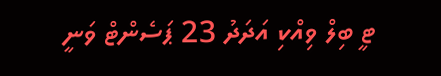ޓީ ބިލް ވިއްކި އަދަދު 23 ޕަސެންޓް ވަނީ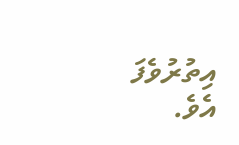އިތުރުވެފަ އެވެ.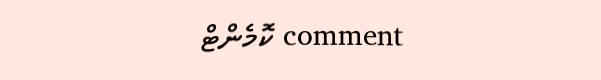comment ކޮމެންޓް